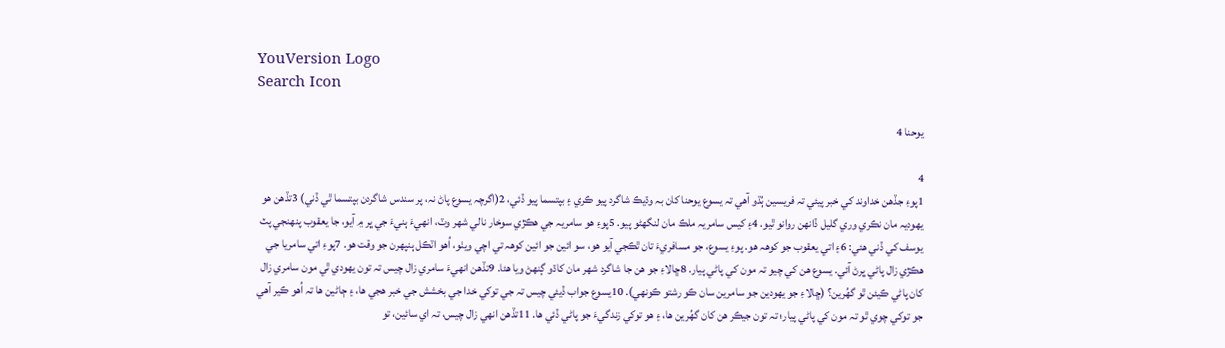YouVersion Logo
Search Icon

يوحنا 4

4
1پوءِ جڏهن خداوند کي خبر پيئي تہ فريسين ٻُڌو آهي تہ يسوع يوحنا کان بہ وڌيڪ شاگرد پيو ڪري ۽ بپتسما پيو ڏئي، 2(اگرچہ يسوع پاڻ نہ، پر سندس شاگردن بپتسما ٿي ڏني) 3تڏهن هو يهوديہ مان نڪري وري گليل ڏانهن روانو ٿيو. 4۽ کيس سامريہ ملڪ مان لنگهڻو پيو. 5پوءِ هو سامريہ جي هڪڙي سوخار نالي شهر وٽ، انهيءَ ٻنيءَ جي ڀر ۾ آيو، جا يعقوب پنهنجي پٽ يوسف کي ڏني هئي: 6۽ اتي يعقوب جو کوهہ هو. پوءِ يسوع، جو مسافريءَ تان ٿڪجي آيو هو، سو ائين جو ائين کوهہ تي اچي ويٺو، اُهو اٽڪل ٻنپهرن جو وقت هو. 7پوءِ اتي سامريا جي هڪڙي زال پاڻي ڀرڻ آئي. يسوع هن کي چيو تہ مون کي پاڻي پيار. 8ڇالاءِ جو هن جا شاگرد شهر مان کاڌو ڳنهڻ ويا هئا. 9تڏهن انهيءَ سامري زال چيس تہ تون يهودي ٿي مون سامري زال کان پاڻي ڪيئن ٿو گهُرين؟ (ڇالاءِ جو يهودين جو سامرين سان ڪو رشتو ڪونهي). 10يسوع جواب ڏيئي چيس تہ جي توکي خدا جي بخشش جي خبر هجي ها، ۽ ڄاڻين ها تہ اُهو ڪير آهي جو توکي چوي ٿو تہ مون کي پاڻي پيار؛ تہ تون جيڪر هن کان گهُرين ها، ۽ هو توکي زندگيءَ جو پاڻي ڏئي ها. 11تڏهن انهي زال چيس، تہ اي سائين، تو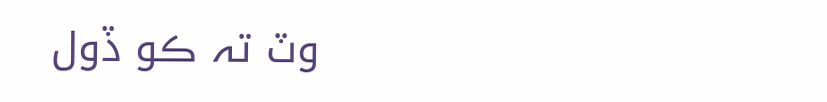وٽ تہ ڪو ڏول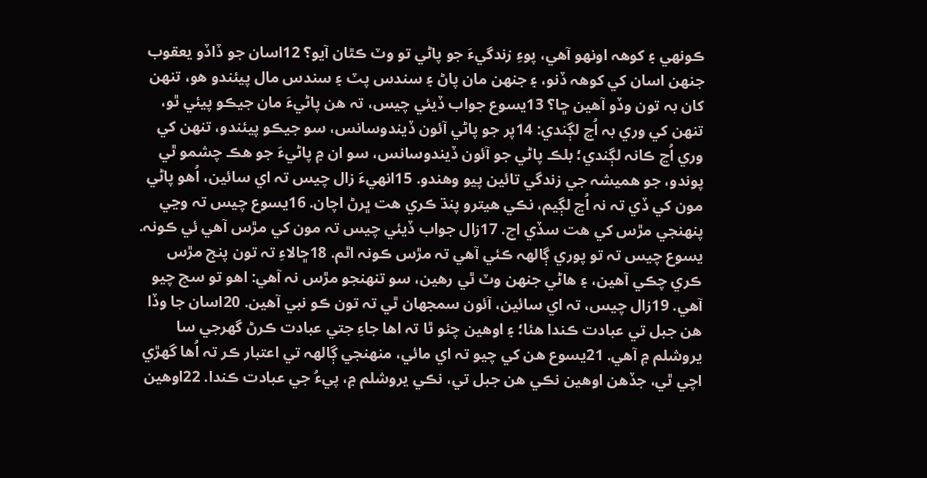ڪونهي ۽ کوهہ اونهو آهي، پوءِ زندگيءَ جو پاڻي تو وٽ ڪٿان آيو؟ 12اسان جو ڏاڏو يعقوب جنهن اسان کي کوهہ ڏنو، ۽ جنهن مان پاڻ ۽ سندس پٽ ۽ سندس مال پيئندو هو، تنهن کان بہ تون وڏو آهين ڇا؟ 13يسوع جواب ڏيئي چيس، تہ هن پاڻيءَ مان جيڪو پيئي ٿو، تنهن کي وري بہ اُڃ لڳندي: 14پر جو پاڻي آئون ڏيندوسانس، سو جيڪو پيئندو، تنهن کي وري اُڃ ڪانہ لڳندي؛ بلڪ پاڻي جو آئون ڏيندوسانس، سو ان ۾ پاڻيءَ جو هڪ چشمو ٿي پوندو، جو هميشہ جي زندگي تائين پيو وهندو. 15انهيءَ زال چيس تہ اي سائين، اُهو پاڻي مون کي ڏي تہ نہ اُڃ لڳيم، نڪي هيترو پنڌ ڪري هت ڀرڻ اچان. 16يسوع چيس تہ وڃي پنهنجي مڙس کي هت سڏي اچ. 17زال جواب ڏيئي چيس تہ مون کي مڙس آهي ئي ڪونہ. يسوع چيس تہ تو پوري ڳالهہ ڪئي آهي تہ مڙس ڪونہ اٿم. 18ڇالاءِ تہ تون پنج مڙس ڪري چڪي آهين، ۽ هاڻي جنهن وٽ ٿي رهين، سو تنهنجو مڙس نہ آهي: اهو تو سچ چيو آهي. 19زال چيس، تہ اي سائين، آئون سمجهان ٿي تہ تون ڪو نبي آهين. 20اسان جا وڏا هن جبل تي عبادت ڪندا هئا؛ ۽ اوهين چئو ٿا تہ اها جاءِ جتي عبادت ڪرڻ گهرجي سا يروشلم ۾ آهي. 21يسوع هن کي چيو تہ اي مائي، منهنجي ڳالهہ تي اعتبار ڪر تہ اُها گهڙي اچي ٿي، جڏهن اوهين نڪي هن جبل تي، نڪي يروشلم ۾، پيءُ جي عبادت ڪندا. 22اوهين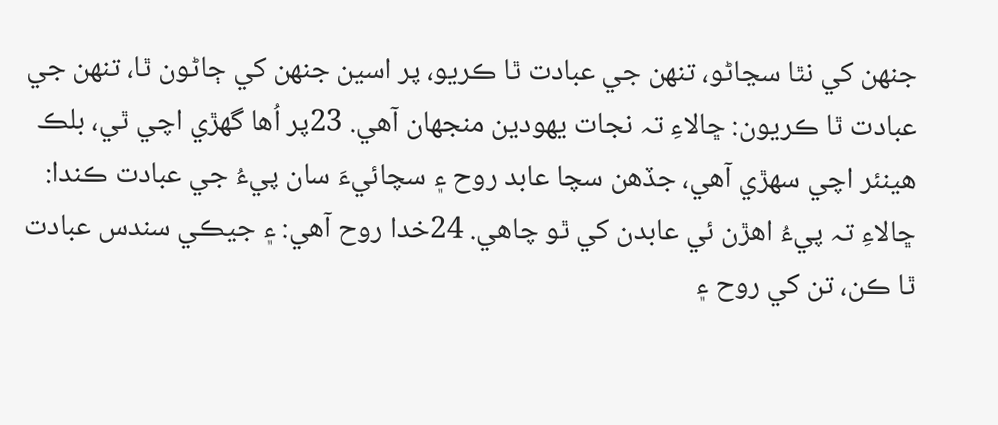جنهن کي نٿا سڃاڻو، تنهن جي عبادت ٿا ڪريو، پر اسين جنهن کي ڄاڻون ٿا، تنهن جي عبادت ٿا ڪريون: ڇالاءِ تہ نجات يهودين منجهان آهي. 23پر اُها گهڙي اچي ٿي، بلڪ هينئر اچي سهڙي آهي، جڏهن سچا عابد روح ۽ سچائيءَ سان پيءُ جي عبادت ڪندا: ڇالاءِ تہ پيءُ اهڙن ئي عابدن کي ٿو چاهي. 24خدا روح آهي: ۽ جيڪي سندس عبادت ٿا ڪن، تن کي روح ۽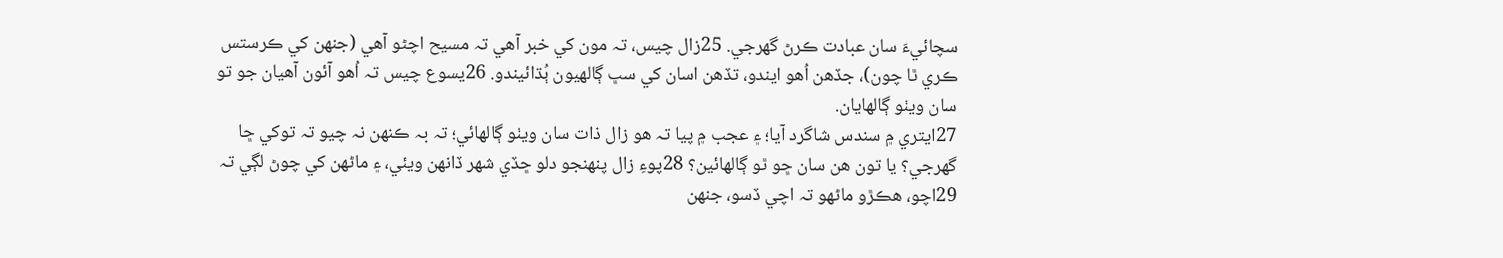سچائيءَ سان عبادت ڪرڻ گهرجي. 25زال چيس، تہ مون کي خبر آهي تہ مسيح اچڻو آهي (جنهن کي ڪرستس ڪري ٿا چون)، جڏهن اُهو ايندو، تڏهن اسان کي سڀ ڳالهيون ٻُڌائيندو. 26يسوع چيس تہ اُهو آئون آهيان جو تو سان ويٺو ڳالهايان.
27ايتري ۾ سندس شاگرد آيا؛ ۽ عجب ۾ پيا تہ هو زال ذات سان ويٺو ڳالهائي؛ تہ بہ ڪنهن نہ چيو تہ توکي ڇا گهرجي؟ يا تون هن سان ڇو ٿو ڳالهائين؟ 28پوءِ زال پنهنجو دلو ڇڏي شهر ڏانهن ويئي، ۽ ماڻهن کي چوڻ لڳي تہ 29اچو، هڪڙو ماڻهو تہ اچي ڏسو، جنهن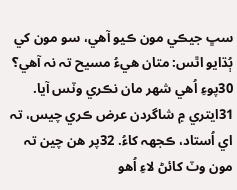سڀ جيڪي مون ڪيو آهي، سو مون کي ٻُڌايو اٿس: متان هيءُ مسيح تہ نہ آهي؟ 30پوءِ اُهي شهر مان نڪري وٽس آيا.
31ايتري ۾ شاگردن عرض ڪري چيس، تہ اي اُستاد، ڪجهہ کاءُ. 32پر هن چين تہ مون وٽ کائڻ لاءِ اُهو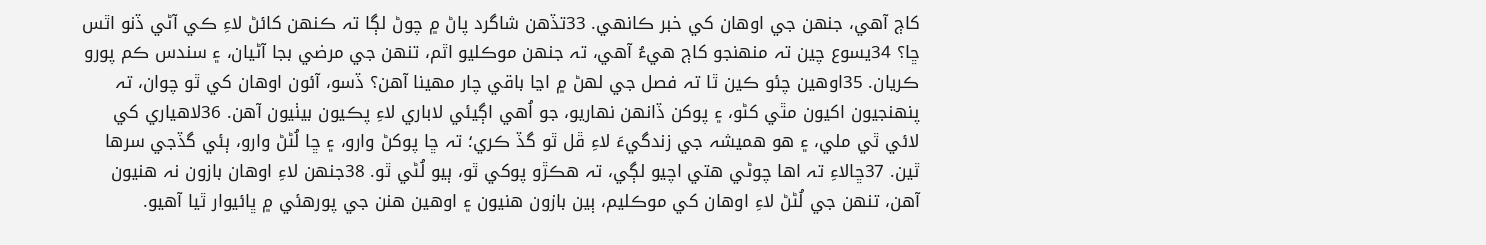کاڄ آهي، جنهن جي اوهان کي خبر ڪانهي. 33تڏهن شاگرد پاڻ ۾ چوڻ لڳا تہ ڪنهن کائڻ لاءِ ڪي آڻي ڏنو اٿس ڇا؟ 34يسوع چين تہ منهنجو کاڄ هيءُ آهي، تہ جنهن موڪليو اٿم، تنهن جي مرضي بجا آڻيان، ۽ سندس ڪم پورو ڪريان. 35اوهين چئو ڪين ٿا تہ فصل جي لهڻ ۾ اڃا باقي چار مهينا آهن؟ ڏسو، آئون اوهان کي ٿو چوان، تہ پنهنجيون اکيون مٿي کڻو، ۽ پوکن ڏانهن نهاريو، جو اُهي اڳيئي لاباري لاءِ پڪيون بيٺيون آهن. 36لاهياري کي لائي ٿي ملي، ۽ هو هميشہ جي زندگيءَ لاءِ ڦل ٿو گڏ ڪري؛ تہ ڇا پوکڻ وارو، ۽ ڇا لُڻڻ وارو، ٻئي گڏجي سرها ٿين. 37ڇالاءِ تہ اها چوڻي هتي اچيو لڳي، تہ هڪڙو پوکي ٿو، ٻيو لُڻي ٿو. 38جنهن لاءِ اوهان بازون نہ هنيون آهن، تنهن جي لُڻڻ لاءِ اوهان کي موڪليم، ٻين بازون هنيون ۽ اوهين هنن جي پورهئي ۾ ڀائيوار ٿيا آهيو.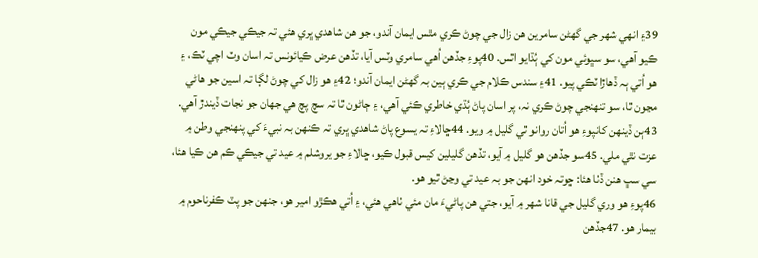39۽ انهي شهر جي گهڻن سامرين هن زال جي چوڻ ڪري مٿس ايمان آندو، جو هن شاهدي ڀري هئي تہ جيڪي جيڪي مون ڪيو آهي، سو سڀوئي مون کي ٻُڌايو اٿس. 40پوءِ جڏهن اُهي سامري وٽس آيا، تڏهن عرض ڪيائونس تہ اسان وٽ اچي ٽڪ، ۽ هو اُتي ٻہ ڏهاڙا ٽڪي پيو. 41۽ سندس ڪلام جي ڪري ٻين بہ گهڻن ايمان آندو؛ 42۽ هو زال کي چوڻ لڳا تہ اسين جو هاڻي مڃون ٿا، سو تنهنجي چوڻ ڪري نہ، پر اسان پاڻ ٻُڌي خاطري ڪئي آهي، ۽ ڄاڻون ٿا تہ سچ پچ هي جهان جو نجات ڏيندڙ آهي.
43ٻن ڏينهن کانپوءِ هو اُتان روانو ٿي گليل ۾ ويو. 44ڇالاءِ تہ يسوع پاڻ شاهدي ڀري تہ ڪنهن بہ نبيءَ کي پنهنجي وطن ۾ عزت نٿي ملي. 45سو جڏهن هو گليل ۾ آيو، تڏهن گليلين کيس قبول ڪيو، ڇالاءِ جو يروشلم ۾ عيد تي جيڪي ڪم هن ڪيا هئا، سي سڀ هنن ڏٺا هئا: ڇوتہ خود انهن جو بہ عيد تي وڃڻ ٿيو هو.
46پوءِ هو وري گليل جي قانا شهر ۾ آيو، جتي هن پاڻيءَ مان مئي ٺاهي هئي، ۽ اُتي هڪڙو امير هو، جنهن جو پٽ ڪفرناحوم ۾ بيمار هو. 47جڏهن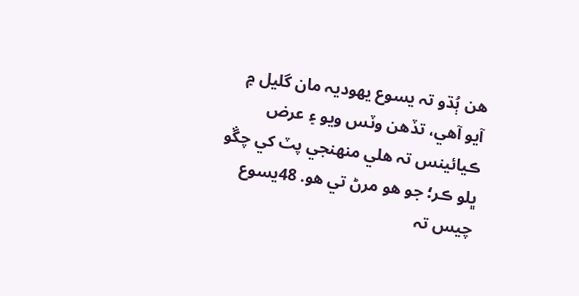هن ٻُڌو تہ يسوع يهوديہ مان گليل ۾ آيو آهي، تڏهن وٽس ويو ۽ عرض ڪيائينس تہ هلي منهنجي پٽ کي چڱو ڀلو ڪر؛ جو هو مرڻ تي هو. 48يسوع چيس تہ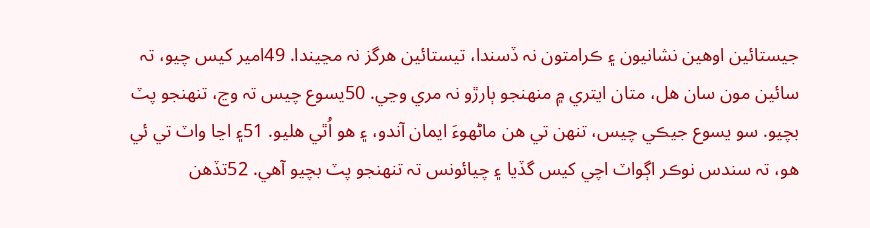جيستائين اوهين نشانيون ۽ ڪرامتون نہ ڏسندا، تيستائين هرگز نہ مڃيندا. 49امير کيس چيو، تہ سائين مون سان هل، متان ايتري ۾ منهنجو ٻارڙو نہ مري وڃي. 50يسوع چيس تہ وڃ، تنهنجو پٽ بچيو. سو يسوع جيڪي چيس، تنهن تي هن ماڻهوءَ ايمان آندو، ۽ هو اُٿي هليو. 51۽ اڃا واٽ تي ئي هو، تہ سندس نوڪر اڳواٽ اچي کيس گڏيا ۽ چيائونس تہ تنهنجو پٽ بچيو آهي. 52تڏهن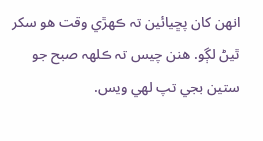انهن کان پڇيائين تہ ڪهڙي وقت هو سکر ٿيڻ لڳو. هنن چيس تہ ڪلهہ صبح جو ستين بجي تپ لهي ويس.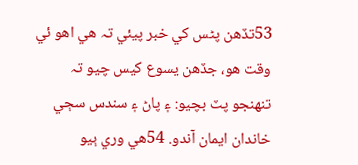53تڏهن پڻس کي خبر پيئي تہ هي اهو ئي وقت هو، جڏهن يسوع کيس چيو تہ تنهنجو پٽ بچيو: ۽ پاڻ ۽ سندس سڄي خاندان ايمان آندو. 54هي وري ٻيو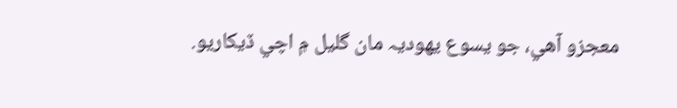معجزو آهي، جو يسوع يهوديہ مان گليل ۾ اچي ڏيکاريو.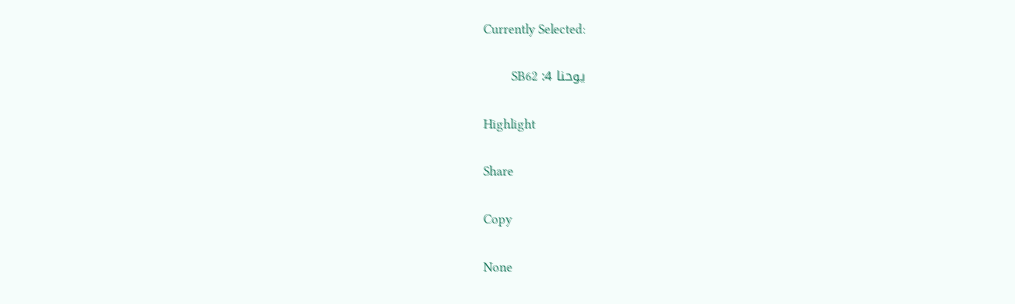Currently Selected:

يوحنا 4: SB62

Highlight

Share

Copy

None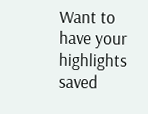Want to have your highlights saved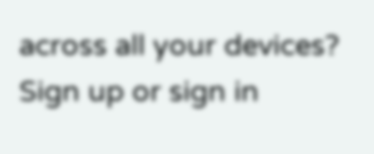across all your devices? Sign up or sign in